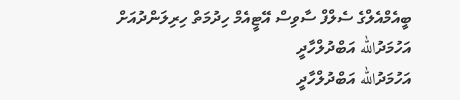ބީއެމްއެލްގެ ސެލްފް ސާވިސް އޭޓީއެމް ހިދުމަތް ހިރިލަންދުއަށް
އަހުމަދުالله އަބްދުލްހާދީ
އަހުމަދުالله އަބްދުލްހާދީ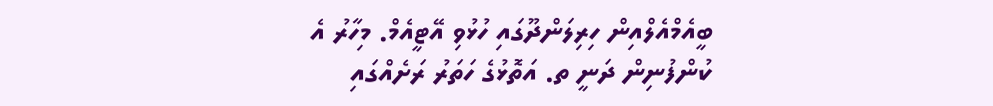ބީއެމްއެލްއިން ހިރިލަންދޫގައި ހުޅުވި އޭޓީއެމް. މިހާރު އެ ކުންފުނިން ދަނީ ތ. އަތޮޅުގެ ހަތަރު ރަށެއްގައި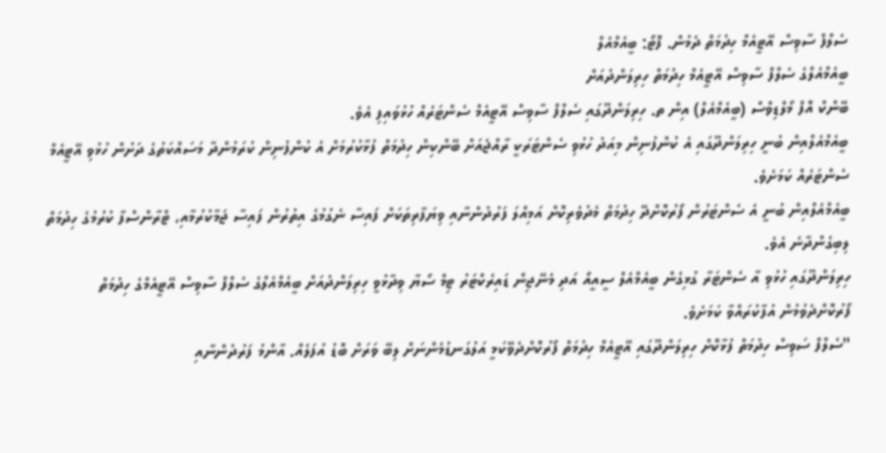ސެލްފް ސާވިސް އޭޓީއެމް ހިދުމަތް ދެމުން. ފޮޓޯ: ބީއެމްއެލް
ބީއެމްއެލްގެ ސެލްފް ސާވިސް އޭޓީއެމް ހިދުމަތް ހިރިލަންދުއަށް
ބޭންކް އޮފް މޯލްޑިވްސް (ބީއެމްއެލް) އިން ތ. ހިރިލަންދޫގައި ސެލްފް ސާވިސް އޭޓީއެމް ސެންޓަރެއް ހުޅުވައިފި އެވެ.
ބީއެމްއެލްއިން ބުނީ ހިރިލަންދޫގައި އެ ކުންފުނިން މިއަދު ހުޅުވި ސެންޓަރަކީ ރާއްޖެއަށް ބޭންކިން ހިދުމަތް ފުޅާކުރުމަށް އެ ކުންފުނިން ކުރަމުންދާ މަސައްކަތުގެ ދަށުން ހުޅުވި އޭޓީއެމް ސެންޓަރެއް ކަމަށެވެ.
ބީއެމްއެލްއިން ބުނީ އެ ސެންޓަރުން ފޯރުކޮށްދޭ ހިދުމަތް މެދުވެރިކޮށް އަމިއްލަ ފަރުދުންނާއި ވިޔަފާރިތަކަށް ފައިސާ ނެގުމުގެ އިތުރުން ފައިސާ ޖަމާކުރުމާއި، ޓްރާންސްފާ ކުރުމުގެ ހިދުމަތް ލިބިގެންދާނެ އެވެ.
ހިރިލަންދޫގައި ހުޅުވި އާ ސެންޓަރާ ގުޅިގެން ބީއެމްއެލް ސީއީއޯ އަދި މެނޭޖިން ޑައިރެކްޓަރު ޓިމް ސޯޔާ ވިދާޅުވީ ހިރިލަންދުއަށް ބީއެމްއެލްގެ ސެލްފް ސާވިސް އޭޓީއެމްގެ ހިދުމަތް ފޯރުކޮށްދެވުމުން އުފާކުރައްވާ ކަމަށެވެ.
"ސެލްފް ސަވިސް ހިދުމަތް ފުޅާކޮށް ހިރިލަންދޫގައި އޭޓީއެމް ހިދުމަތް ފޯރުކޮށްދެވޭކަމީ އަލުގަނޑުމެންނަށް ލިބޭ ވަރަށް ބޮޑު އުފަލެއް. އާންމު ފަރުދުންނާއި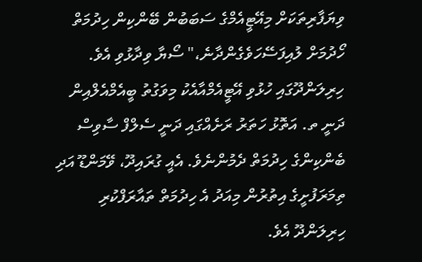ވިޔަފާރިތަކަށް މިއޭޓީއެމްގެ ސަބަބުން ބޭންކިން ހިދުމަތް ހޯދުމަށް ލުއިފަސޭހަވެގެންދާނެ،" ސޯޔާ ވިދާޅުވި އެވެ.
ހިރިލަންދޫގައި ހުޅުވި އޭޓީއެމްއާއެކު މިވަގުތު ބީއެމްއެލްއިން ދަނީ ތ. އަތޮޅު ހަތަރު ރަށެއްގައި ދަނީ ސެލްފް ސާވިސް ބެންކިންގެ ހިދުމަތް ދެމުންނެވެ. އެއީ ގުރައިދޫ، ވޭމަންޑޫ އަދި ތިމަރަފުށީގެ އިތުރުން މިއަދު އެ ހިދުމަތް ތައާރަފްކުރި ހިރިލަންދޫ އެވެ.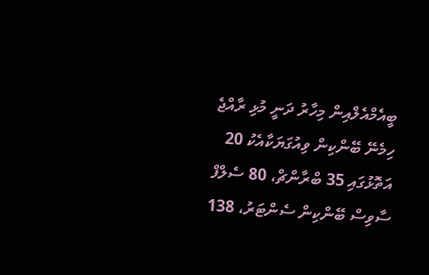ބީއެމްއެލްއިން މިހާރު ދަނީ މުޅި ރާއްޖެ ހިމެނޭ ބޭންކިން ވިއުގަޔަކާއެކު 20 އަތޮޅުގައި 35 ބްރާންޗް، 80 ސެލްފް ސާވިސް ބޭންކިން ސެންޓަރު، 138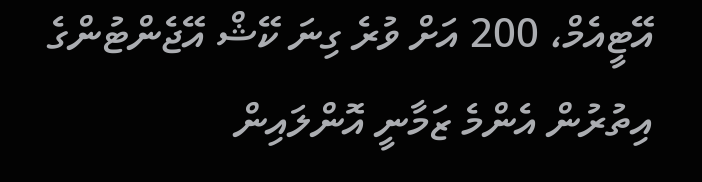އޭޓީއެމް، 200 އަށް ވުރެ ގިނަ ކޭޝް އޭޖެންޓުންގެ އިތުރުން އެންމެ ޒަމާނީ އޮންލައިން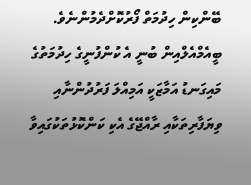ބޭންކިން ހިދުމަތް ފޯރުކޮށްދެމުންނެވެ.
ބީއެމްއެލްއިން ބުނީ އެ ކުންފުނީގެ ހިދުމަތުގެ މައިގަނޑު އަމާޒަކީ އަމިއްލަ ފަރުދުންނާއި ވިޔަފާރިތަކާއި ރާއްޖޭގެ އެކި ކަންކޮޅުތަކުގައިވާ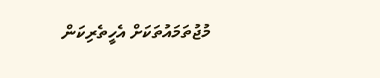މުޖުތަމައުތަކަށް އެހީތެރިކަން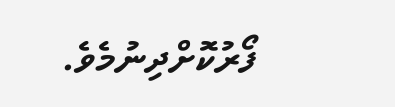ފޯރުކޮށްދިނުމެވެ.